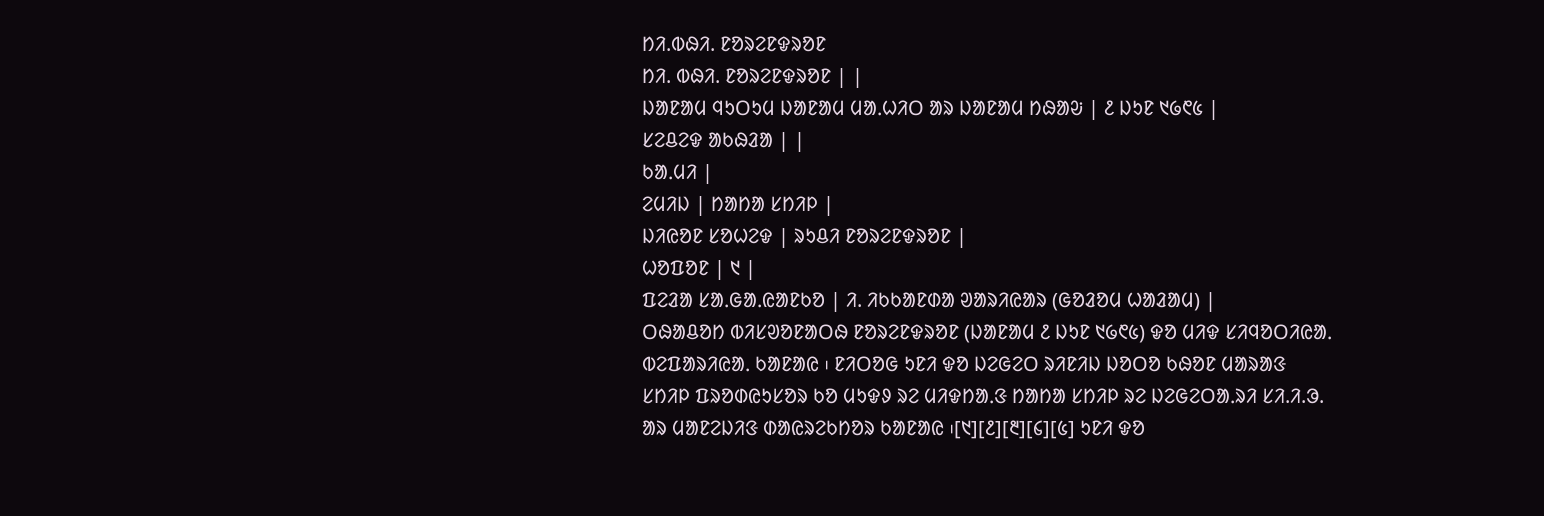ᱴᱤ.ᱵᱷᱤ. ᱱᱚᱨᱮᱱᱫᱨᱚᱱ
ᱴᱤ. ᱵᱷᱤ. ᱱᱚᱨᱮᱱᱫᱨᱚᱱ | |
ᱡᱟᱱᱟᱢ ᱧᱩᱛᱩᱢ ᱡᱟᱱᱟᱢ ᱢᱟᱹᱦᱤᱛ ᱟᱨ ᱡᱟᱱᱟᱢ ᱴᱷᱟᱶ | ᱒ ᱡᱩᱱ ᱑᱙᱖᱕ |
ᱥᱮᱪᱮᱫ ᱟᱠᱷᱲᱟ | |
ᱠᱟᱹᱢᱤ |
ᱮᱢᱤᱡ | ᱴᱟᱴᱟ ᱥᱴᱤᱞ |
ᱡᱤᱭᱚᱱ ᱥᱚᱦᱮᱫ | ᱨᱩᱪᱤ ᱱᱚᱨᱮᱱᱫᱨᱚᱱ |
ᱦᱚᱯᱚᱱ | ᱑ |
ᱯᱮᱲᱟ ᱥᱟᱹᱜᱟᱹᱭᱟᱱᱠᱚ | ᱤ. ᱤᱠᱠᱟᱱᱰᱟ ᱣᱟᱨᱤᱭᱟᱨ (ᱜᱚᱲᱚᱢ ᱦᱟᱲᱟᱢ) |
ᱛᱷᱟᱪᱚᱴ ᱵᱤᱥᱣᱚᱱᱟᱛᱷ ᱱᱚᱨᱮᱱᱫᱨᱚᱱ (ᱡᱟᱱᱟᱢ ᱒ ᱡᱩᱱ ᱑᱙᱖᱕) ᱫᱚ ᱢᱤᱫ ᱥᱤᱧᱚᱛᱤᱭᱟᱹ ᱵᱮᱯᱟᱨᱤᱭᱟᱹ ᱠᱟᱱᱟᱭ ᱾ ᱱᱤᱛᱚᱜ ᱩᱱᱤ ᱫᱚ ᱡᱮᱜᱮᱛ ᱨᱤᱱᱤᱡ ᱡᱚᱛᱚ ᱠᱷᱚᱱ ᱢᱟᱨᱟᱝ ᱥᱴᱤᱞ ᱯᱨᱚᱰᱭᱩᱥᱚᱨ ᱠᱚ ᱢᱩᱫᱽ ᱨᱮ ᱢᱤᱫᱴᱟᱹᱝ ᱴᱟᱴᱟ ᱥᱴᱤᱞ ᱨᱮ ᱡᱮᱜᱮᱛᱟᱹᱨᱤ ᱥᱤ.ᱤ.ᱳ. ᱟᱨ ᱢᱟᱱᱮᱡᱤᱝ ᱰᱟᱭᱨᱮᱠᱴᱚᱨ ᱠᱟᱱᱟᱭ ᱾[᱑][᱒][᱓][᱔][᱕] ᱩᱱᱤ ᱫᱚ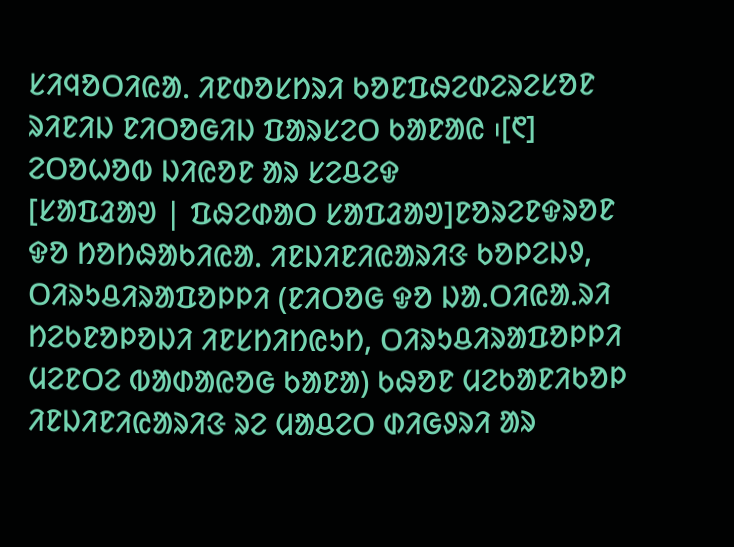ᱥᱤᱧᱚᱛᱤᱭᱟᱹ ᱤᱱᱰᱚᱥᱴᱨᱤ ᱠᱚᱱᱯᱷᱮᱰᱮᱨᱮᱥᱚᱱ ᱨᱤᱱᱤᱡ ᱱᱤᱛᱚᱜᱤᱡ ᱯᱟᱨᱥᱮᱛ ᱠᱟᱱᱟᱭ ᱾[᱖]
ᱮᱛᱚᱦᱚᱵ ᱡᱤᱭᱚᱱ ᱟᱨ ᱥᱮᱪᱮᱫ
[ᱥᱟᱯᱲᱟᱣ | ᱯᱷᱮᱰᱟᱛ ᱥᱟᱯᱲᱟᱣ]ᱱᱚᱨᱮᱱᱫᱨᱚᱱ ᱫᱚ ᱴᱚᱴᱷᱟᱠᱤᱭᱟᱹ ᱤᱱᱡᱤᱱᱤᱭᱟᱨᱤᱝ ᱠᱚᱞᱮᱡᱽ, ᱛᱤᱨᱩᱪᱤᱨᱟᱯᱚᱞᱞᱤ (ᱱᱤᱛᱚᱜ ᱫᱚ ᱡᱟᱹᱛᱤᱭᱟᱹᱨᱤ ᱴᱮᱠᱱᱚᱞᱚᱡᱤ ᱤᱱᱥᱴᱤᱴᱭᱩᱴ, ᱛᱤᱨᱩᱪᱤᱨᱟᱯᱚᱞᱞᱤ ᱢᱮᱱᱛᱮ ᱵᱟᱰᱟᱭᱚᱜ ᱠᱟᱱᱟ) ᱠᱷᱚᱱ ᱢᱮᱠᱟᱱᱤᱠᱚᱞ ᱤᱱᱡᱤᱱᱤᱭᱟᱨᱤᱝ ᱨᱮ ᱢᱟᱪᱮᱛ ᱰᱤᱜᱽᱨᱤ ᱟᱨ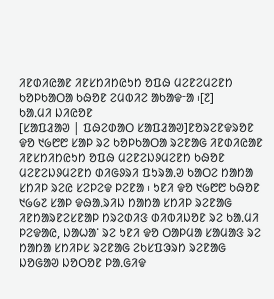ᱤᱱᱰᱤᱭᱟᱱ ᱤᱱᱥᱴᱤᱴᱭᱩᱴ ᱚᱯᱷ ᱢᱮᱱᱮᱢᱮᱱᱴ ᱠᱚᱞᱠᱟᱛᱟ ᱠᱷᱚᱱ ᱮᱢᱵᱤᱮ ᱟᱠᱟᱫᱼᱟ ᱾[᱗]
ᱠᱟᱹᱢᱤ ᱡᱤᱭᱚᱱ
[ᱥᱟᱯᱲᱟᱣ | ᱯᱷᱮᱰᱟᱛ ᱥᱟᱯᱲᱟᱣ]ᱱᱚᱨᱮᱱᱫᱨᱚᱱ ᱫᱚ ᱑᱙᱘᱘ ᱥᱟᱞ ᱨᱮ ᱠᱚᱞᱠᱟᱛᱟ ᱨᱮᱱᱟᱜ ᱤᱱᱰᱤᱭᱟᱱ ᱤᱱᱥᱴᱤᱴᱭᱩᱴ ᱚᱯᱷ ᱢᱮᱱᱮᱡᱽᱢᱮᱱᱴ ᱠᱷᱚᱱ ᱢᱮᱱᱮᱡᱽᱢᱮᱱᱴ ᱰᱤᱜᱽᱨᱤ ᱯᱩᱨᱟᱹᱣ ᱠᱟᱛᱮ ᱴᱟᱴᱟ ᱥᱴᱤᱞ ᱨᱮᱭ ᱥᱮᱞᱮᱫ ᱞᱮᱱᱟ ᱾ ᱩᱱᱤ ᱫᱚ ᱑᱙᱘᱘ ᱠᱷᱚᱱ ᱑᱙᱙᱗ ᱥᱟᱞ ᱫᱷᱟᱹᱨᱤᱡ ᱴᱟᱴᱟ ᱥᱴᱤᱞ ᱨᱮᱱᱟᱜ ᱤᱱᱴᱟᱨᱱᱮᱥᱱᱟᱞ ᱴᱨᱮᱰᱤᱝ ᱰᱤᱵᱤᱡᱚᱱ ᱨᱮ ᱠᱟᱹᱢᱤ ᱞᱮᱫᱟᱭ, ᱡᱟᱦᱟᱸ ᱨᱮ ᱩᱱᱤ ᱫᱚ ᱛᱟᱞᱢᱟ ᱥᱟᱢᱟᱝ ᱨᱮ ᱴᱟᱴᱟ ᱥᱴᱤᱞᱥ ᱨᱮᱱᱟᱜ ᱮᱠᱥᱯᱳᱨᱴ ᱨᱮᱱᱟᱜ ᱡᱚᱜᱟᱣ ᱡᱚᱛᱚᱱ ᱞᱟᱹᱜᱤᱫ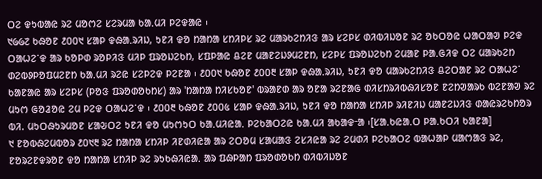ᱛᱮ ᱫᱩᱵᱟᱭ ᱨᱮ ᱢᱚᱬᱮ ᱥᱮᱨᱢᱟ ᱠᱟᱹᱢᱤ ᱞᱮᱫᱟᱭ ᱾
᱑᱙᱙᱗ ᱠᱷᱚᱱ ᱒᱐᱐᱑ ᱥᱟᱞ ᱫᱷᱟᱹᱨᱤᱡ, ᱩᱱᱤ ᱫᱚ ᱴᱟᱴᱟ ᱥᱴᱤᱞᱥ ᱨᱮ ᱢᱟᱨᱠᱮᱴᱤᱝ ᱟᱨ ᱥᱮᱞᱥ ᱰᱤᱵᱤᱡᱚᱱ ᱨᱮ ᱚᱠᱛᱚᱭ ᱦᱟᱛᱟᱣ ᱞᱮᱫ ᱛᱟᱦᱮᱸᱫ ᱟᱨ ᱠᱚᱞᱰ ᱨᱚᱞᱤᱝ ᱢᱤᱞ ᱯᱨᱚᱡᱮᱠᱴ, ᱥᱯᱞᱟᱭ ᱪᱮᱱ ᱢᱟᱱᱮᱡᱽᱢᱮᱱᱴ, ᱥᱮᱞᱥ ᱯᱨᱚᱡᱮᱠᱴ ᱮᱢᱟᱱ ᱞᱟᱹᱜᱤᱫ ᱛᱮ ᱢᱟᱨᱠᱮᱴ ᱰᱮᱵᱽᱞᱚᱯᱢᱮᱱᱴ ᱠᱟᱹᱢᱤ ᱨᱮᱭ ᱥᱮᱞᱮᱫ ᱞᱮᱱᱟ ᱾ ᱒᱐᱐᱑ ᱠᱷᱚᱱ ᱒᱐᱐᱓ ᱥᱟᱞ ᱫᱷᱟᱹᱨᱤᱡ, ᱩᱱᱤ ᱫᱚ ᱢᱟᱨᱠᱮᱴᱤᱝ ᱪᱮᱛᱟᱱ ᱨᱮ ᱛᱟᱦᱮᱸ ᱠᱟᱱᱟᱭ ᱟᱨ ᱥᱮᱞᱥ (ᱞᱚᱝ ᱯᱨᱚᱰᱚᱠᱴᱥ) ᱟᱨ 'ᱴᱟᱴᱟ ᱴᱤᱥᱠᱚᱱ' ᱵᱨᱟᱱᱰ ᱟᱨ ᱚᱱᱟ ᱨᱮᱱᱟᱜ ᱰᱤᱥᱴᱨᱤᱵᱷᱤᱥᱚᱱ ᱱᱮᱴᱣᱟᱨᱠ ᱵᱮᱱᱟᱣ ᱨᱮ ᱢᱩᱬ ᱜᱚᱲᱚᱭ ᱮᱢ ᱞᱮᱫ ᱛᱟᱦᱮᱸᱫ ᱾ ᱒᱐᱐᱓ ᱠᱷᱚᱱ ᱒᱐᱐᱕ ᱥᱟᱞ ᱫᱷᱟᱹᱨᱤᱡ, ᱩᱱᱤ ᱫᱚ ᱴᱟᱴᱟ ᱥᱴᱤᱞ ᱨᱤᱱᱤᱡ ᱢᱟᱱᱮᱡᱤᱝ ᱰᱟᱭᱨᱮᱠᱴᱚᱨ ᱵᱤ. ᱢᱩᱛᱷᱩᱨᱢᱚᱱ ᱥᱟᱶᱛᱮ ᱩᱱᱤ ᱫᱚ ᱢᱩᱬᱩᱛ ᱠᱟᱹᱢᱤᱭᱟᱹ ᱞᱮᱠᱟᱛᱮᱭ ᱠᱟᱹᱢᱤ ᱟᱠᱟᱫᱼᱟ ᱾[ᱥᱟᱹᱠᱭᱟᱹᱛ ᱞᱟᱹᱠᱛᱤ ᱠᱟᱱᱟ]
᱑ ᱱᱚᱵᱷᱮᱢᱵᱚᱨ ᱒᱐᱑᱓ ᱨᱮ ᱴᱟᱴᱟ ᱥᱴᱤᱞ ᱤᱱᱰᱤᱭᱟ ᱟᱨ ᱮᱛᱚᱢ ᱥᱟᱢᱟᱝ ᱮᱥᱤᱭᱟ ᱨᱮ ᱮᱢᱰᱤ ᱞᱮᱠᱟᱛᱮ ᱵᱟᱦᱟᱞ ᱢᱟᱬᱟᱝ ᱨᱮ, ᱱᱚᱨᱮᱱᱫᱨᱚᱱ ᱫᱚ ᱴᱟᱴᱟ ᱥᱴᱤᱞ ᱨᱮ ᱨᱩᱠᱷᱤᱭᱟᱹ ᱟᱨ ᱯᱷᱞᱟᱴ ᱯᱨᱚᱰᱚᱠᱴ ᱰᱤᱵᱤᱡᱚᱱ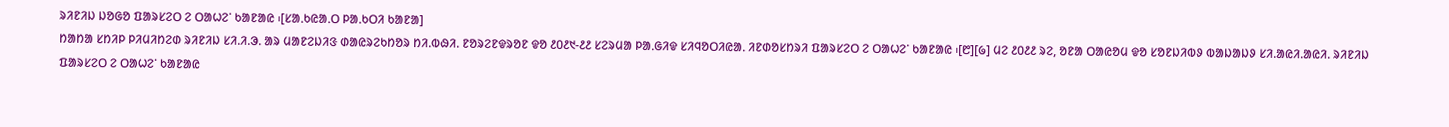ᱨᱤᱱᱤᱡ ᱡᱚᱜᱚ ᱯᱟᱨᱥᱮᱛ ᱮ ᱛᱟᱦᱮᱸ ᱠᱟᱱᱟᱭ ᱾[ᱥᱟᱹᱠᱭᱟᱹᱛ ᱞᱟᱹᱠᱛᱤ ᱠᱟᱱᱟ]
ᱴᱟᱴᱟ ᱥᱴᱤᱞ ᱞᱤᱢᱤᱴᱮᱰ ᱨᱤᱱᱤᱡ ᱥᱤ.ᱤ.ᱳ. ᱟᱨ ᱢᱟᱱᱮᱡᱤᱝ ᱰᱟᱭᱨᱮᱠᱴᱚᱨ ᱴᱤ.ᱵᱷᱤ. ᱱᱚᱨᱮᱱᱫᱨᱚᱱ ᱫᱚ ᱒᱐᱒᱑-᱒᱒ ᱥᱮᱨᱢᱟ ᱞᱟᱹᱜᱤᱫ ᱥᱤᱧᱚᱛᱤᱭᱟᱹ ᱤᱱᱰᱚᱥᱴᱨᱤ ᱯᱟᱨᱥᱮᱛ ᱮ ᱛᱟᱦᱮᱸ ᱠᱟᱱᱟᱭ ᱾[᱘][᱙] ᱢᱮ ᱒᱐᱒᱒ ᱨᱮ, ᱚᱱᱟ ᱛᱟᱭᱚᱢ ᱫᱚ ᱥᱚᱱᱡᱤᱵᱽ ᱵᱟᱡᱟᱡᱽ ᱥᱤ.ᱟᱭᱤ.ᱟᱭᱤ. ᱨᱤᱱᱤᱡ ᱯᱟᱨᱥᱮᱛ ᱮ ᱛᱟᱦᱮᱸ ᱠᱟᱱᱟᱭ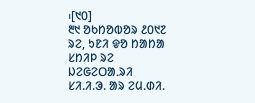᱾[᱑᱐]
᱓᱑ ᱚᱠᱴᱚᱵᱚᱨ ᱒᱐᱑᱗ ᱨᱮ, ᱩᱱᱤ ᱫᱚ ᱴᱟᱴᱟ ᱥᱴᱤᱞ ᱨᱮ ᱡᱮᱜᱮᱛᱟᱹᱨᱤ ᱥᱤ.ᱤ.ᱳ. ᱟᱨ ᱮᱢ.ᱰᱤ.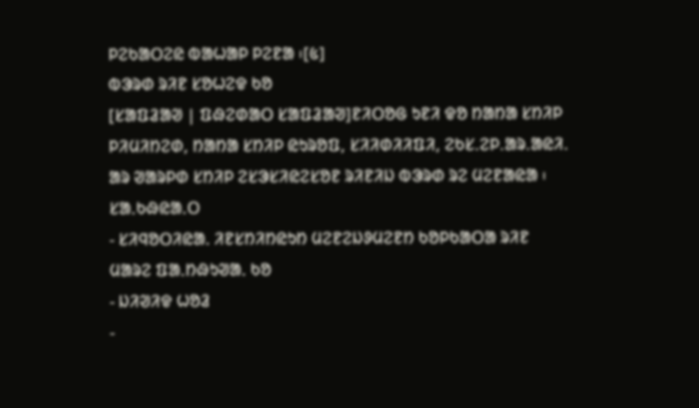ᱞᱮᱠᱟᱛᱮᱭ ᱵᱟᱦᱟᱞ ᱞᱮᱱᱟ ᱾[᱕]
ᱵᱳᱨᱰ ᱨᱤᱱ ᱥᱚᱦᱮᱫ ᱠᱚ
[ᱥᱟᱯᱲᱟᱣ | ᱯᱷᱮᱰᱟᱛ ᱥᱟᱯᱲᱟᱣ]ᱱᱤᱛᱚᱜ ᱩᱱᱤ ᱫᱚ ᱴᱟᱴᱟ ᱥᱴᱤᱞ ᱞᱤᱢᱤᱴᱮᱰ, ᱴᱟᱴᱟ ᱥᱴᱤᱞ ᱭᱩᱨᱚᱯ, ᱥᱤᱤᱰᱤᱤᱯᱤ, ᱮᱠᱥ.ᱮᱞ.ᱟᱨ.ᱟᱭᱤ. ᱟᱨ ᱣᱟᱨᱞᱰ ᱥᱴᱤᱞ ᱮᱥᱳᱥᱤᱭᱮᱥᱚᱱ ᱨᱤᱱᱤᱡ ᱵᱳᱨᱰ ᱨᱮ ᱢᱮᱱᱟᱭᱟ ᱾
ᱥᱟᱹᱠᱷᱭᱟᱹᱛ
- ᱥᱤᱧᱚᱛᱤᱭᱟᱹ ᱤᱱᱥᱴᱤᱴᱭᱩᱴ ᱢᱮᱱᱮᱡᱽᱢᱮᱱᱴ ᱠᱚᱞᱠᱟᱛᱟ ᱨᱤᱱ ᱢᱟᱨᱮ ᱯᱟᱹᱴᱷᱩᱣᱟᱹ ᱠᱚ
- ᱡᱤᱣᱤᱫ ᱦᱚᱲ
-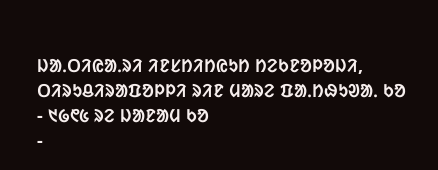ᱡᱟᱹᱛᱤᱭᱟᱹᱨᱤ ᱤᱱᱥᱴᱤᱴᱭᱩᱴ ᱴᱮᱠᱱᱚᱞᱚᱡᱤ, ᱛᱤᱨᱩᱪᱤᱨᱟᱯᱚᱞᱞᱤ ᱨᱤᱱ ᱢᱟᱨᱮ ᱯᱟᱹᱴᱷᱩᱣᱟᱹ ᱠᱚ
- ᱑᱙᱖᱕ ᱨᱮ ᱡᱟᱱᱟᱢ ᱠᱚ
-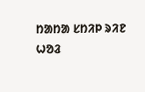ᱴᱟᱴᱟ ᱥᱴᱤᱞ ᱨᱤᱱ ᱦᱚᱲ